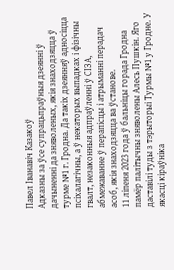Павел Іванавіч Казакоў
Адказны за ўсе супрацьпраўныя дзеянні ў дачыненні да зняволеных, якія знаходзяцца ў турме №1 г. Гродна. Да такіх дзеянняў адносіцца псіхалагічны, а ў некаторых выпадках і фізічны гвалт, незаконныя адпраўленні ў СІЗА, абмежаванне ў перапісцы і атрыманні перадач асоб, якія знаходзяцца ва ўстанове.
11 ліпеня 2023 года ў бальніцы горада Гродна памёр палітычны зняволены Алесь Пушкін. Яго даставілі туды з тэрыторыі Турмы №1 у Гродне. У якасці кіраўніка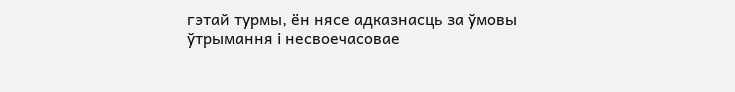гэтай турмы, ён нясе адказнасць за ўмовы ўтрымання і несвоечасовае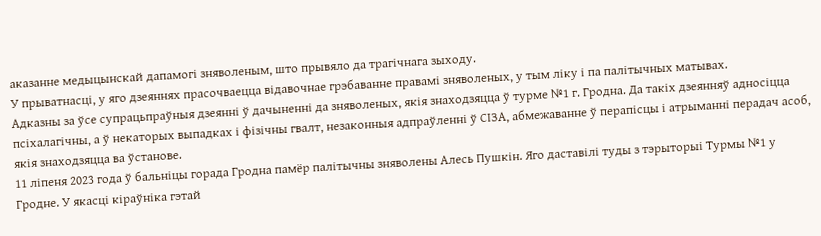аказанне медыцынскай дапамогі зняволеным, што прывяло да трагічнага зыходу.
У прыватнасці, у яго дзеяннях прасочваецца відавочнае грэбаванне правамі зняволеных, у тым ліку і па палітычных матывах.
Адказны за ўсе супрацьпраўныя дзеянні ў дачыненні да зняволеных, якія знаходзяцца ў турме №1 г. Гродна. Да такіх дзеянняў адносіцца псіхалагічны, а ў некаторых выпадках і фізічны гвалт, незаконныя адпраўленні ў СІЗА, абмежаванне ў перапісцы і атрыманні перадач асоб, якія знаходзяцца ва ўстанове.
11 ліпеня 2023 года ў бальніцы горада Гродна памёр палітычны зняволены Алесь Пушкін. Яго даставілі туды з тэрыторыі Турмы №1 у Гродне. У якасці кіраўніка гэтай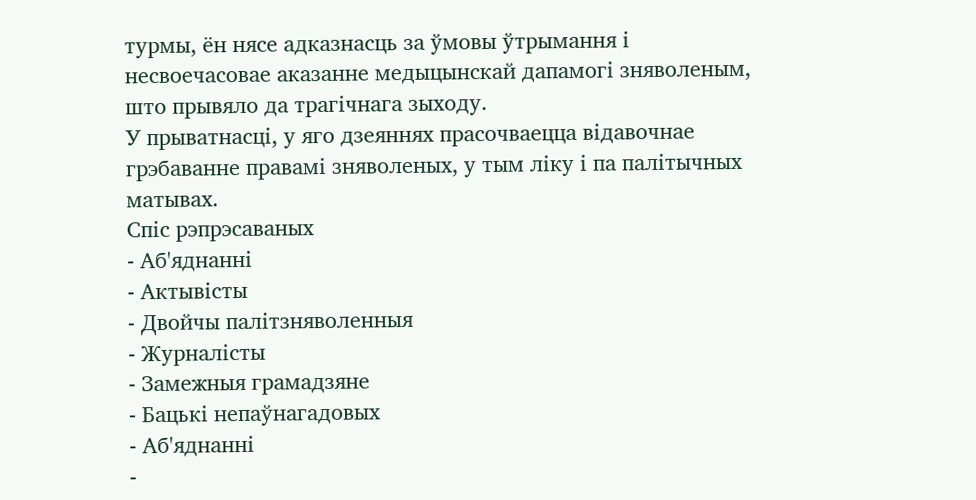турмы, ён нясе адказнасць за ўмовы ўтрымання і несвоечасовае аказанне медыцынскай дапамогі зняволеным, што прывяло да трагічнага зыходу.
У прыватнасці, у яго дзеяннях прасочваецца відавочнае грэбаванне правамі зняволеных, у тым ліку і па палітычных матывах.
Спіс рэпрэсаваных
- Аб'яднанні
- Актывісты
- Двойчы палітзняволенныя
- Журналісты
- Замежныя грамадзяне
- Бацькі непаўнагадовых
- Аб'яднанні
-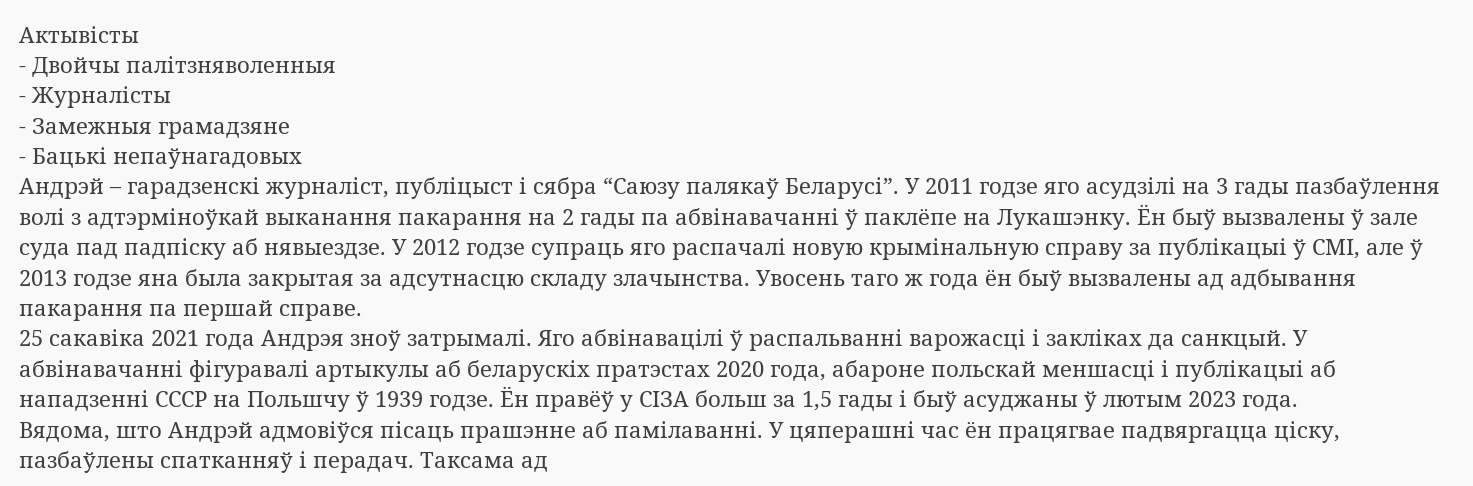Актывісты
- Двойчы палітзняволенныя
- Журналісты
- Замежныя грамадзяне
- Бацькі непаўнагадовых
Андрэй – гарадзенскі журналіст, публіцыст і сябра “Саюзу палякаў Беларусі”. У 2011 годзе яго асудзілі на 3 гады пазбаўлення волі з адтэрміноўкай выканання пакарання на 2 гады па абвінавачанні ў паклёпе на Лукашэнку. Ён быў вызвалены ў зале суда пад падпіску аб нявыездзе. У 2012 годзе супраць яго распачалі новую крымінальную справу за публікацыі ў СМІ, але ў 2013 годзе яна была закрытая за адсутнасцю складу злачынства. Увосень таго ж года ён быў вызвалены ад адбывання пакарання па першай справе.
25 сакавіка 2021 года Андрэя зноў затрымалі. Яго абвінавацілі ў распальванні варожасці і закліках да санкцый. У абвінавачанні фігуравалі артыкулы аб беларускіх пратэстах 2020 года, абароне польскай меншасці і публікацыі аб нападзенні СССР на Польшчу ў 1939 годзе. Ён правёў у СІЗА больш за 1,5 гады і быў асуджаны ў лютым 2023 года.
Вядома, што Андрэй адмовіўся пісаць прашэнне аб памілаванні. У цяперашні час ён працягвае падвяргацца ціску, пазбаўлены спатканняў і перадач. Таксама ад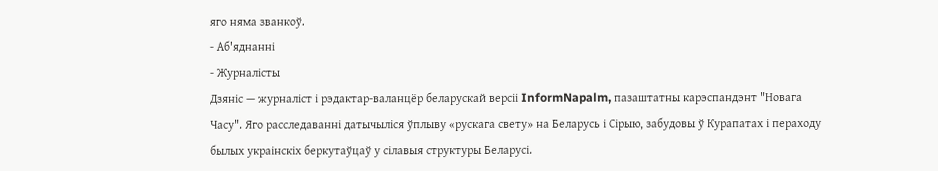яго няма званкоў.
- Аб'яднанні
- Журналісты
Дзяніс — журналіст і рэдактар-валанцёр беларускай версіі InformNapalm, пазаштатны карэспандэнт "Новага Часу". Яго расследаванні датычыліся ўплыву «рускага свету» на Беларусь і Сірыю, забудовы ў Курапатах і пераходу былых украінскіх беркутаўцаў у сілавыя структуры Беларусі.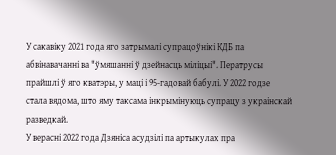У сакавіку 2021 года яго затрымалі супрацоўнікі КДБ па абвінавачанні ва "ўмяшанні ў дзейнасць міліцыі". Ператрусы прайшлі ў яго кватэры, у маці і 95-гадовай бабулі. У 2022 годзе стала вядома, што яму таксама інкрымінуюць супрацу з украінскай разведкай.
У верасні 2022 года Дзяніса асудзілі па артыкулах пра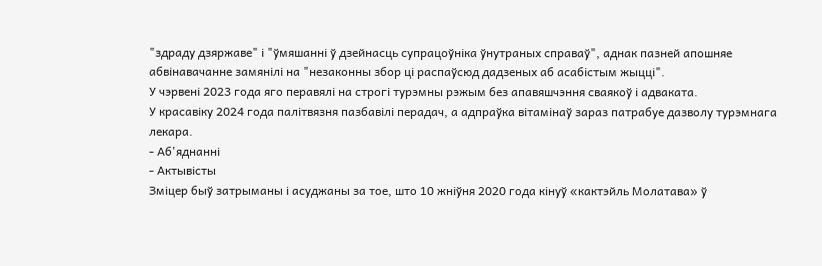"здраду дзяржаве" і "ўмяшанні ў дзейнасць супрацоўніка ўнутраных справаў", аднак пазней апошняе абвінавачанне замянілі на "незаконны збор ці распаўсюд дадзеных аб асабістым жыцці".
У чэрвені 2023 года яго перавялі на строгі турэмны рэжым без апавяшчэння сваякоў і адваката.
У красавіку 2024 года палітвязня пазбавілі перадач, а адпраўка вітамінаў зараз патрабуе дазволу турэмнага лекара.
- Аб'яднанні
- Актывісты
Зміцер быў затрыманы і асуджаны за тое, што 10 жніўня 2020 года кінуў «кактэйль Молатава» ў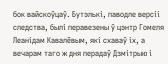бок вайскоўцаў. Бутэлькі, паводле версіі следства, былі перавезены ў цэнтр Гомеля Леанідам Кавалёвым, які схаваў іх, а вечарам таго ж дня перадаў Дзмітрыю і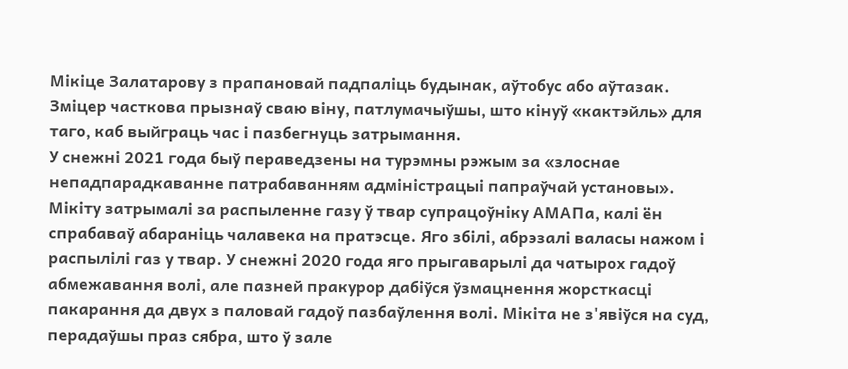Мікіце Залатарову з прапановай падпаліць будынак, аўтобус або аўтазак. Зміцер часткова прызнаў сваю віну, патлумачыўшы, што кінуў «кактэйль» для таго, каб выйграць час і пазбегнуць затрымання.
У снежні 2021 года быў пераведзены на турэмны рэжым за «злоснае непадпарадкаванне патрабаванням адміністрацыі папраўчай установы».
Мікіту затрымалі за распыленне газу ў твар супрацоўніку АМАПа, калі ён спрабаваў абараніць чалавека на пратэсце. Яго збілі, абрэзалі валасы нажом і распылілі газ у твар. У снежні 2020 года яго прыгаварылі да чатырох гадоў абмежавання волі, але пазней пракурор дабіўся ўзмацнення жорсткасці пакарання да двух з паловай гадоў пазбаўлення волі. Мікіта не з'явіўся на суд, перадаўшы праз сябра, што ў зале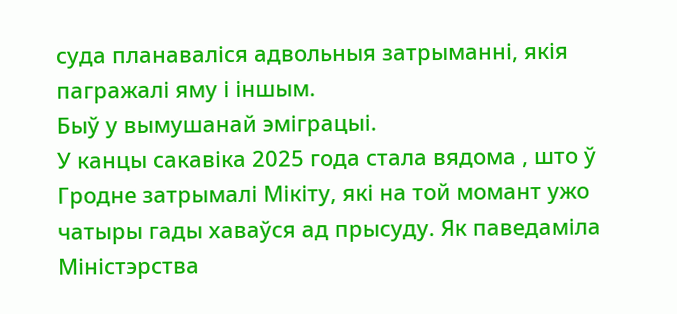суда планаваліся адвольныя затрыманні, якія пагражалі яму і іншым.
Быў у вымушанай эміграцыі.
У канцы сакавіка 2025 года стала вядома , што ў Гродне затрымалі Мікіту, які на той момант ужо чатыры гады хаваўся ад прысуду. Як паведаміла Міністэрства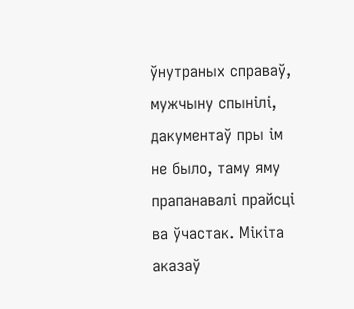ўнутраных справаў, мужчыну спынілі, дакументаў пры ім не было, таму яму прапанавалі прайсці ва ўчастак. Мікіта аказаў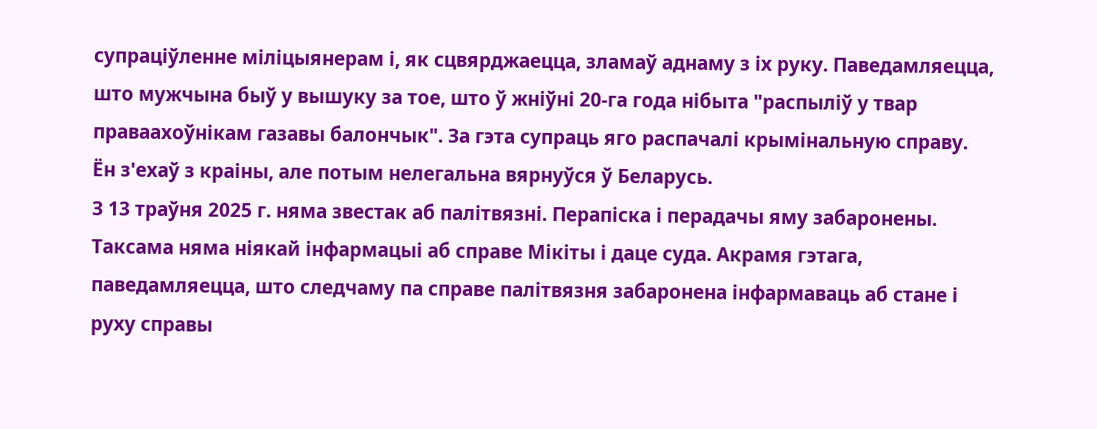супраціўленне міліцыянерам і, як сцвярджаецца, зламаў аднаму з іх руку. Паведамляецца, што мужчына быў у вышуку за тое, што ў жніўні 20-га года нібыта "распыліў у твар праваахоўнікам газавы балончык". За гэта супраць яго распачалі крымінальную справу. Ён з'ехаў з краіны, але потым нелегальна вярнуўся ў Беларусь.
З 13 траўня 2025 г. няма звестак аб палітвязні. Перапіска і перадачы яму забаронены. Таксама няма ніякай інфармацыі аб справе Мікіты і даце суда. Акрамя гэтага, паведамляецца, што следчаму па справе палітвязня забаронена інфармаваць аб стане і руху справы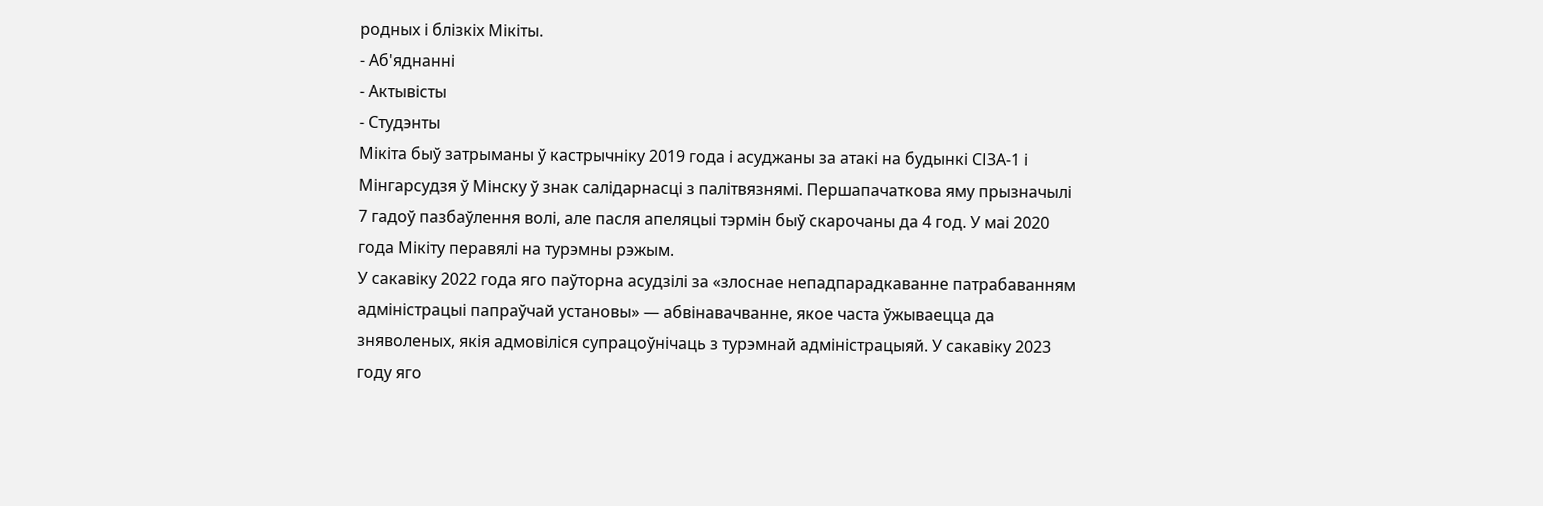родных і блізкіх Мікіты.
- Аб'яднанні
- Актывісты
- Студэнты
Мікіта быў затрыманы ў кастрычніку 2019 года і асуджаны за атакі на будынкі СІЗА-1 і Мінгарсудзя ў Мінску ў знак салідарнасці з палітвязнямі. Першапачаткова яму прызначылі 7 гадоў пазбаўлення волі, але пасля апеляцыі тэрмін быў скарочаны да 4 год. У маі 2020 года Мікіту перавялі на турэмны рэжым.
У сакавіку 2022 года яго паўторна асудзілі за «злоснае непадпарадкаванне патрабаванням адміністрацыі папраўчай установы» — абвінавачванне, якое часта ўжываецца да зняволеных, якія адмовіліся супрацоўнічаць з турэмнай адміністрацыяй. У сакавіку 2023 году яго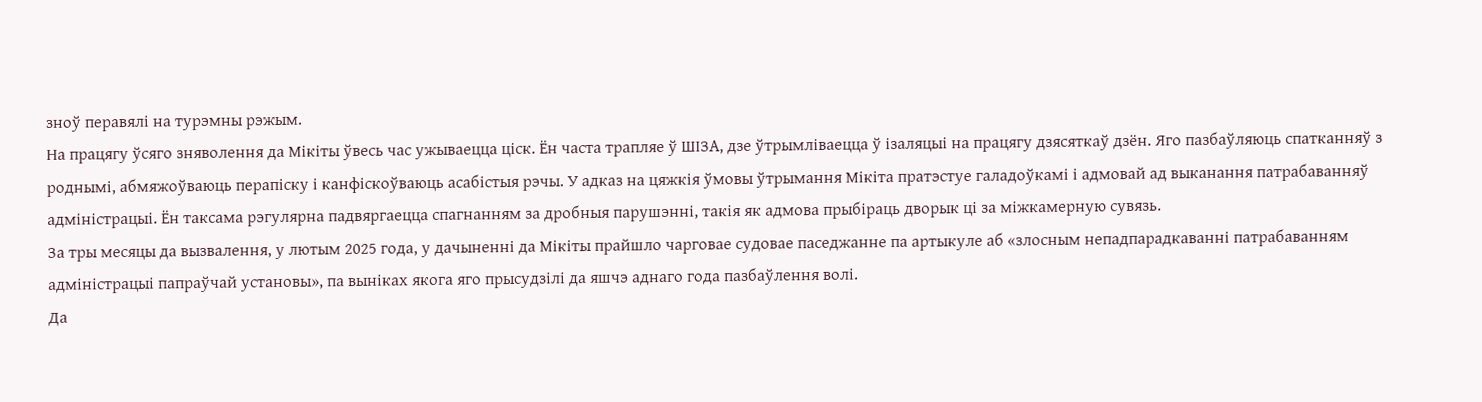зноў перавялі на турэмны рэжым.
На працягу ўсяго зняволення да Мікіты ўвесь час ужываецца ціск. Ён часта трапляе ў ШІЗА, дзе ўтрымліваецца ў ізаляцыі на працягу дзясяткаў дзён. Яго пазбаўляюць спатканняў з роднымі, абмяжоўваюць перапіску і канфіскоўваюць асабістыя рэчы. У адказ на цяжкія ўмовы ўтрымання Мікіта пратэстуе галадоўкамі і адмовай ад выканання патрабаванняў адміністрацыі. Ён таксама рэгулярна падвяргаецца спагнанням за дробныя парушэнні, такія як адмова прыбіраць дворык ці за міжкамерную сувязь.
За тры месяцы да вызвалення, у лютым 2025 года, у дачыненні да Мікіты прайшло чарговае судовае паседжанне па артыкуле аб «злосным непадпарадкаванні патрабаванням адміністрацыі папраўчай установы», па выніках якога яго прысудзілі да яшчэ аднаго года пазбаўлення волі.
Да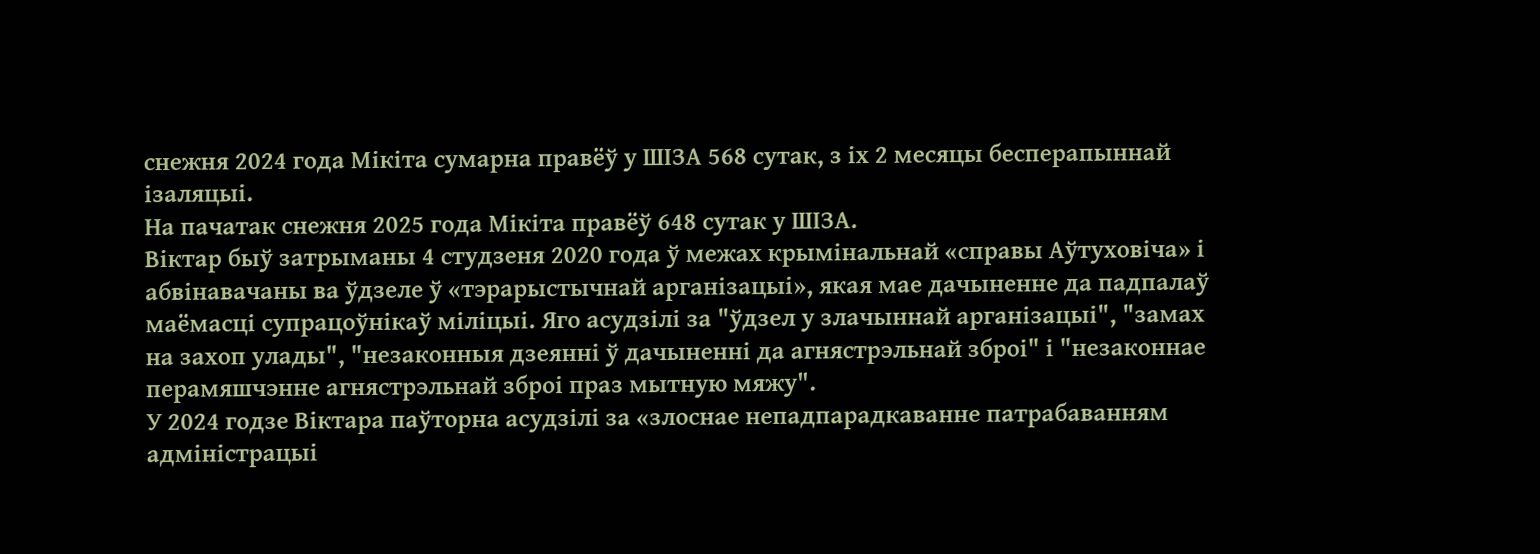снежня 2024 года Мікіта сумарна правёў у ШІЗА 568 сутак, з іх 2 месяцы бесперапыннай ізаляцыі.
На пачатак снежня 2025 года Мікіта правёў 648 сутак у ШІЗА.
Віктар быў затрыманы 4 студзеня 2020 года ў межах крымінальнай «справы Аўтуховіча» і абвінавачаны ва ўдзеле ў «тэрарыстычнай арганізацыі», якая мае дачыненне да падпалаў маёмасці супрацоўнікаў міліцыі. Яго асудзілі за "ўдзел у злачыннай арганізацыі", "замах на захоп улады", "незаконныя дзеянні ў дачыненні да агнястрэльнай зброі" і "незаконнае перамяшчэнне агнястрэльнай зброі праз мытную мяжу".
У 2024 годзе Віктара паўторна асудзілі за «злоснае непадпарадкаванне патрабаванням адміністрацыі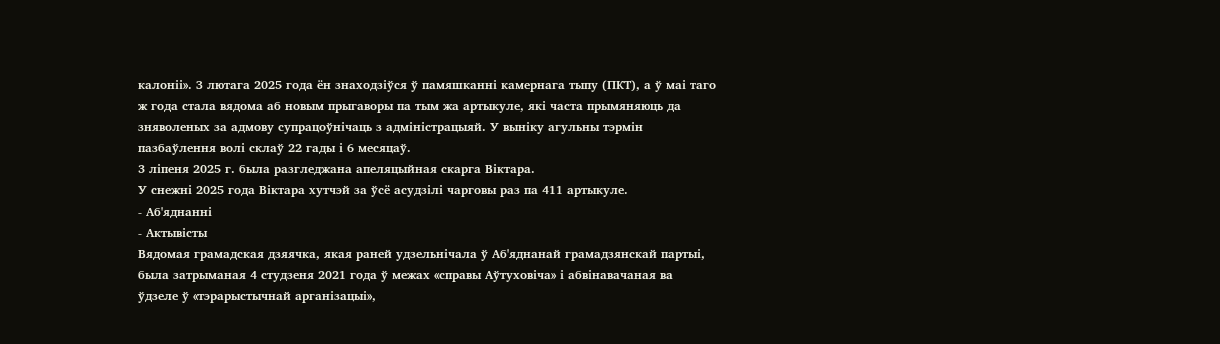калоніі». З лютага 2025 года ён знаходзіўся ў памяшканні камернага тыпу (ПКТ), а ў маі таго ж года стала вядома аб новым прыгаворы па тым жа артыкуле, які часта прымяняюць да зняволеных за адмову супрацоўнічаць з адміністрацыяй. У выніку агульны тэрмін пазбаўлення волі склаў 22 гады і 6 месяцаў.
3 ліпеня 2025 г. была разгледжана апеляцыйная скарга Віктара.
У снежні 2025 года Віктара хутчэй за ўсё асудзілі чарговы раз па 411 артыкуле.
- Аб'яднанні
- Актывісты
Вядомая грамадская дзяячка, якая раней удзельнічала ў Аб'яднанай грамадзянскай партыі, была затрыманая 4 студзеня 2021 года ў межах «справы Аўтуховіча» і абвінавачаная ва ўдзеле ў «тэрарыстычнай арганізацыі»,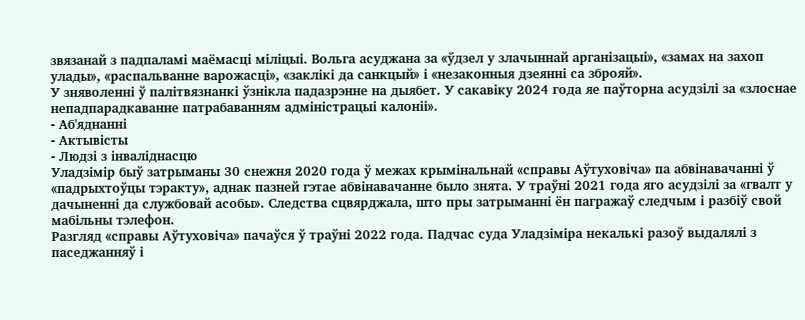звязанай з падпаламі маёмасці міліцыі. Вольга асуджана за «ўдзел у злачыннай арганізацыі», «замах на захоп улады», «распальванне варожасці», «заклікі да санкцый» і «незаконныя дзеянні са зброяй».
У зняволенні ў палітвязнанкі ўзнікла падазрэнне на дыябет. У сакавіку 2024 года яе паўторна асудзілі за «злоснае непадпарадкаванне патрабаванням адміністрацыі калоніі».
- Аб'яднанні
- Актывісты
- Людзі з інваліднасцю
Уладзімір быў затрыманы 30 снежня 2020 года ў межах крымінальнай «справы Аўтуховіча» па абвінавачанні ў «падрыхтоўцы тэракту», аднак пазней гэтае абвінавачанне было знята. У траўні 2021 года яго асудзілі за «гвалт у дачыненні да службовай асобы». Следства сцвярджала, што пры затрыманні ён пагражаў следчым і разбіў свой мабільны тэлефон.
Разгляд «справы Аўтуховіча» пачаўся ў траўні 2022 года. Падчас суда Уладзіміра некалькі разоў выдалялі з паседжанняў і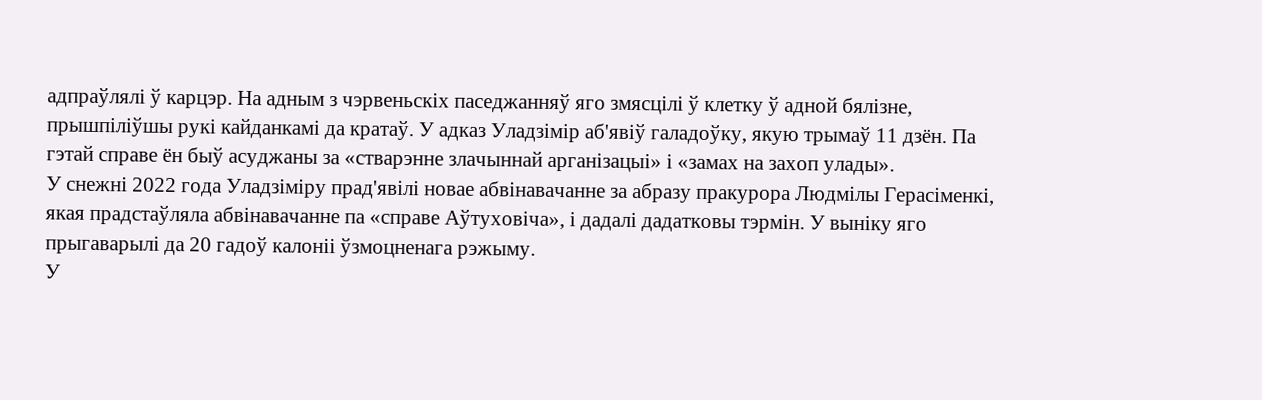адпраўлялі ў карцэр. На адным з чэрвеньскіх паседжанняў яго змясцілі ў клетку ў адной бялізне, прышпіліўшы рукі кайданкамі да кратаў. У адказ Уладзімір аб'явіў галадоўку, якую трымаў 11 дзён. Па гэтай справе ён быў асуджаны за «стварэнне злачыннай арганізацыі» і «замах на захоп улады».
У снежні 2022 года Уладзіміру прад'явілі новае абвінавачанне за абразу пракурора Людмілы Герасіменкі, якая прадстаўляла абвінавачанне па «справе Аўтуховіча», і дадалі дадатковы тэрмін. У выніку яго прыгаварылі да 20 гадоў калоніі ўзмоцненага рэжыму.
У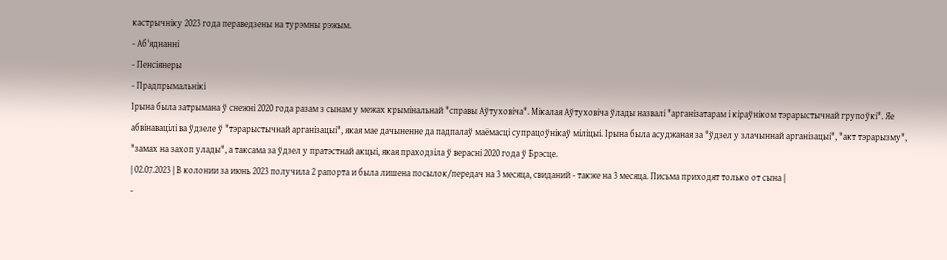кастрычніку 2023 года пераведзены на турэмны рэжым.
- Аб'яднанні
- Пенсіянеры
- Прадпрымальнікі
Ірына была затрымана ў снежні 2020 года разам з сынам у межах крымінальнай "справы Аўтуховіча". Мікалая Аўтуховіча ўлады назвалі "арганізатарам і кіраўніком тэрарыстычнай групоўкі". Яе абвінавацілі ва ўдзеле ў "тэрарыстычнай арганізацыі", якая мае дачыненне да падпалаў маёмасці супрацоўнікаў міліцыі. Ірына была асуджаная за "ўдзел у злачыннай арганізацыі", "акт тэрарызму", "замах на захоп улады", а таксама за ўдзел у пратэстнай акцыі, якая праходзіла ў верасні 2020 года ў Брэсце.
| 02.07.2023 | В колонии за июнь 2023 получила 2 рапорта и была лишена посылок/передач на 3 месяца, свиданий - также на 3 месяца. Письма приходят только от сына |
-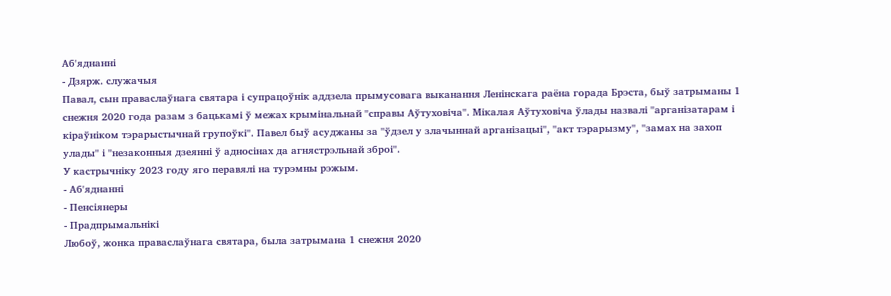Аб'яднанні
- Дзярж. служачыя
Павал, сын праваслаўнага святара і супрацоўнік аддзела прымусовага выканання Ленінскага раёна горада Брэста, быў затрыманы 1 снежня 2020 года разам з бацькамі ў межах крымінальнай "справы Аўтуховіча". Мікалая Аўтуховіча ўлады назвалі "арганізатарам і кіраўніком тэрарыстычнай групоўкі". Павел быў асуджаны за "ўдзел у злачыннай арганізацыі", "акт тэрарызму", "замах на захоп улады" і "незаконныя дзеянні ў адносінах да агнястрэльнай зброі".
У кастрычніку 2023 году яго перавялі на турэмны рэжым.
- Аб'яднанні
- Пенсіянеры
- Прадпрымальнікі
Любоў, жонка праваслаўнага святара, была затрымана 1 снежня 2020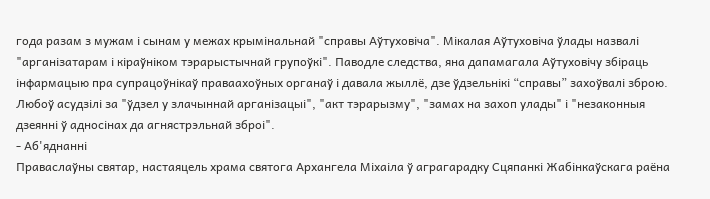года разам з мужам і сынам у межах крымінальнай "справы Аўтуховіча". Мікалая Аўтуховіча ўлады назвалі "арганізатарам і кіраўніком тэрарыстычнай групоўкі". Паводле следства, яна дапамагала Аўтуховічу збіраць інфармацыю пра супрацоўнікаў праваахоўных органаў і давала жыллё, дзе ўдзельнікі “справы” захоўвалі зброю. Любоў асудзілі за "ўдзел у злачыннай арганізацыі", "акт тэрарызму", "замах на захоп улады" і "незаконныя дзеянні ў адносінах да агнястрэльнай зброі".
- Аб'яднанні
Праваслаўны святар, настаяцель храма святога Архангела Міхаіла ў аграгарадку Сцяпанкі Жабінкаўскага раёна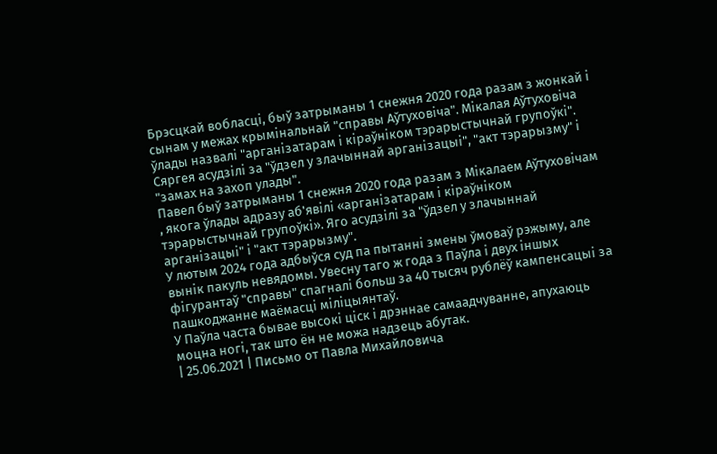Брэсцкай вобласці, быў затрыманы 1 снежня 2020 года разам з жонкай і сынам у межах крымінальнай "справы Аўтуховіча". Мікалая Аўтуховіча ўлады назвалі "арганізатарам і кіраўніком тэрарыстычнай групоўкі". Сяргея асудзілі за "ўдзел у злачыннай арганізацыі", "акт тэрарызму" і "замах на захоп улады".
Павел быў затрыманы 1 снежня 2020 года разам з Мікалаем Аўтуховічам , якога ўлады адразу аб'явілі «арганізатарам і кіраўніком тэрарыстычнай групоўкі». Яго асудзілі за "ўдзел у злачыннай арганізацыі" і "акт тэрарызму".
У лютым 2024 года адбыўся суд па пытанні змены ўмоваў рэжыму, але вынік пакуль невядомы. Увесну таго ж года з Паўла і двух іншых фігурантаў "справы" спагналі больш за 40 тысяч рублёў кампенсацыі за пашкоджанне маёмасці міліцыянтаў.
У Паўла часта бывае высокі ціск і дрэннае самаадчуванне, апухаюць моцна ногі, так што ён не можа надзець абутак.
| 25.06.2021 | Письмо от Павла Михайловича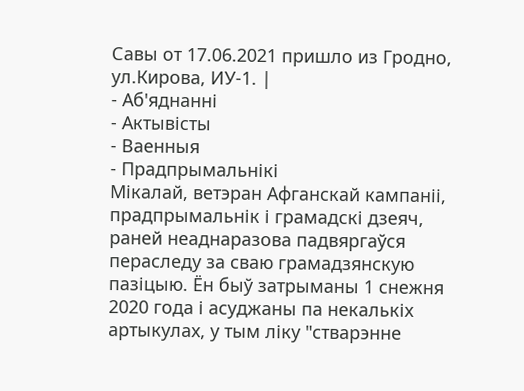Савы от 17.06.2021 пришло из Гродно, ул.Кирова, ИУ-1. |
- Аб'яднанні
- Актывісты
- Ваенныя
- Прадпрымальнікі
Мікалай, ветэран Афганскай кампаніі, прадпрымальнік і грамадскі дзеяч, раней неаднаразова падвяргаўся пераследу за сваю грамадзянскую пазіцыю. Ён быў затрыманы 1 снежня 2020 года і асуджаны па некалькіх артыкулах, у тым ліку "стварэнне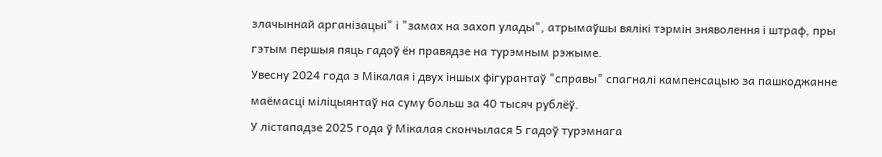злачыннай арганізацыі" і "замах на захоп улады", атрымаўшы вялікі тэрмін зняволення і штраф, пры гэтым першыя пяць гадоў ён правядзе на турэмным рэжыме.
Увесну 2024 года з Мікалая і двух іншых фігурантаў "справы" спагналі кампенсацыю за пашкоджанне маёмасці міліцыянтаў на суму больш за 40 тысяч рублёў.
У лістападзе 2025 года ў Мікалая скончылася 5 гадоў турэмнага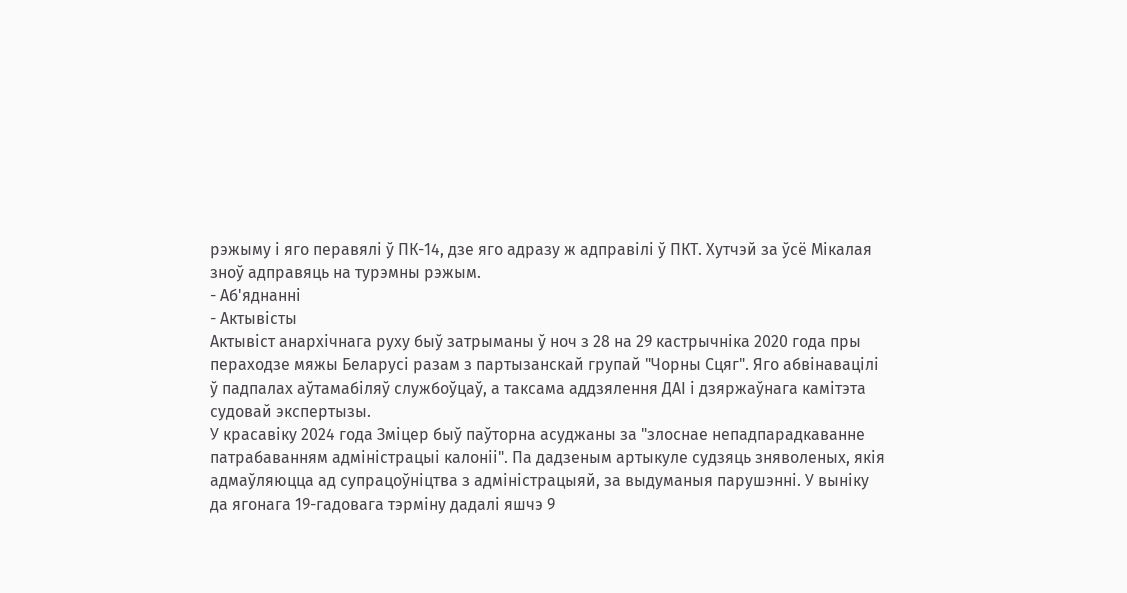рэжыму і яго перавялі ў ПК-14, дзе яго адразу ж адправілі ў ПКТ. Хутчэй за ўсё Мікалая зноў адправяць на турэмны рэжым.
- Аб'яднанні
- Актывісты
Актывіст анархічнага руху быў затрыманы ў ноч з 28 на 29 кастрычніка 2020 года пры пераходзе мяжы Беларусі разам з партызанскай групай "Чорны Сцяг". Яго абвінавацілі ў падпалах аўтамабіляў службоўцаў, а таксама аддзялення ДАІ і дзяржаўнага камітэта судовай экспертызы.
У красавіку 2024 года Зміцер быў паўторна асуджаны за "злоснае непадпарадкаванне патрабаванням адміністрацыі калоніі". Па дадзеным артыкуле судзяць зняволеных, якія адмаўляюцца ад супрацоўніцтва з адміністрацыяй, за выдуманыя парушэнні. У выніку да ягонага 19-гадовага тэрміну дадалі яшчэ 9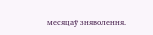месяцаў зняволення.